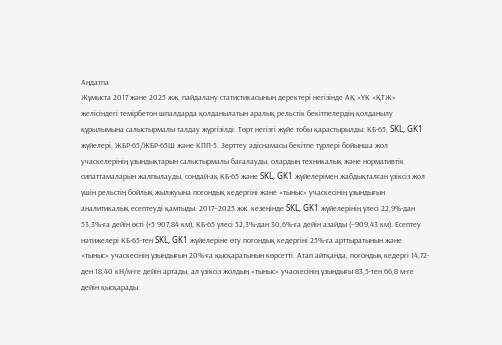Аңдатпа
Жұмыста 2017 және 2025 жж. пайдалану статистикасының деректері негізінде АҚ «ҰК «ҚТЖ» желісіндегі темірбетон шпалдарда қолданылатын аралық рельстік бекітпелердің қолданылу құрылымына салыстырмалы талдау жүргізілді. Төрт негізгі жүйе тобы қарастырылды: КБ-65, SKL, GK1 жүйелері, ЖБР-65/ЖБР-65Ш және КПП-5. Зерттеу әдіснамасы бекітпе түрлері бойынша жол учаскелерінің ұзындықтарын салыстырмалы бағалауды, олардың техникалық және нормативтік сипаттамаларын жалпылауды, сондай-ақ КБ-65 және SKL, GK1 жүйелерімен жабдықталған үзіксіз жол үшін рельстің бойлық жылжуына погондық кедергіні және «тыныс» учаскесінің ұзындығын аналитикалық есептеуді қамтыды. 2017–2025 жж. кезеңінде SKL, GK1 жүйелерінің үлесі 22,9%-дан 53,3%-ға дейін өсті (+5 907,84 км), КБ-65 үлесі 52,3%-дан 30,6%-ға дейін азайды (−909,43 км). Есептеу нәтижелері КБ-65-тен SKL, GK1 жүйелеріне өту погондық кедергіні 25%-ға арттыратынын және «тыныс» учаскесінің ұзындығын 20%-ға қысқаратынын көрсетті. Атап айтқанда, погондық кедергі 14,72-ден 18,40 кН/м-ге дейін артады, ал үзіксіз жолдың «тыныс» учаскесінің ұзындығы 83,5-тен 66,8 м-ге дейін қысқарады.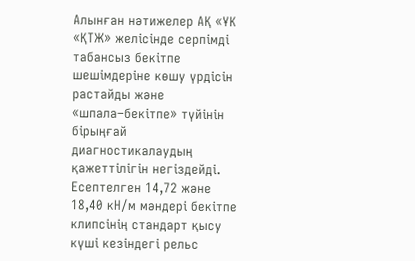Алынған нәтижелер АҚ «ҰК «ҚТЖ» желісінде серпімді табансыз бекітпе шешімдеріне көшу үрдісін растайды және «шпала–бекітпе» түйінін бірыңғай диагностикалаудың қажеттілігін негіздейді. Есептелген 14,72 және 18,40 кН/м мәндері бекітпе клипсінің стандарт қысу күші кезіндегі рельс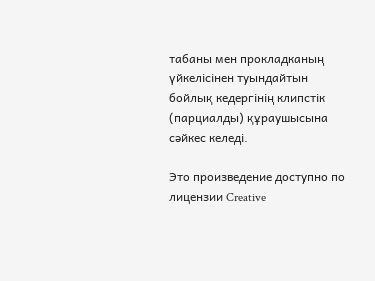табаны мен прокладканың үйкелісінен туындайтын бойлық кедергінің клипстік (парциалды) құраушысына сәйкес келеді.

Это произведение доступно по лицензии Creative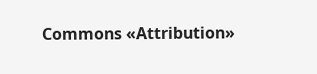Commons «Attribution»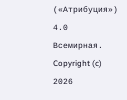(«Атрибуция») 4.0 Всемирная.
Copyright (c) 2026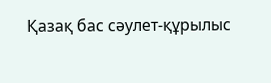Қазақ бас сәулет-құрылыс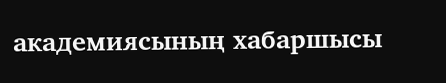академиясының хабаршысы